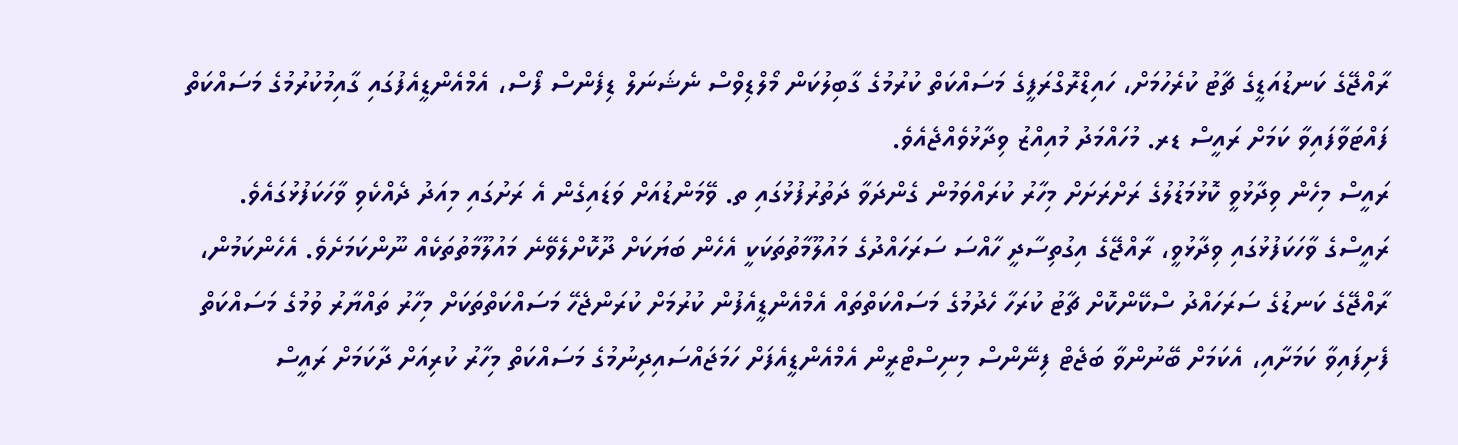ރާއްޖޭގެ ކަނޑުއަޑީގެ ޗާޓު ކުރެހުމަށް، ހައިޑްރޮގްރަފީގެ މަސައްކަތް ކުރުމުގެ ގާބިލުކަން މޯލްޑިވްސް ނެޝަނަލް ޑިފެންސް ފޯސް، އެމްއެންޑީއެފުގައި ގާއިމުކުރުމުގެ މަސައްކަތް ފައްޓަވާފައިވާ ކަމަށް ރައީސް ޑރ. މުހައްމަދު މުއިއްޒު ވިދާޅުވެއްޖެއެވެ.
ރައީސް މިހެން ވިދާޅުވީ ކޮޅުމަޑުލުގެ ރަށްރަށަށް މިހާރު ކުރައްވަމުން ގެންދަވާ ދަތުރުފުޅުގައި ތ. ވޭމަންޑުއަށް ވަޑައިގެން އެ ރަށުގައި މިއަދު ދެއްކެވި ވާހަކަފުޅުގައެވެ.
ރައީސްގެ ވާހަކަފުޅުގައި ވިދާޅުވީ، ރާއްޖޭގެ އިގުތިސާދީ ހާއްސަ ސަރަހައްދުގެ މައުލޫމާތުތަކަކީ އެހެން ބަޔަކަށް ދޫކޮށްލެވޭނެ މައުލޫމާތުތަކެއް ނޫންކަމަށެވެ. އެހެންކަމުން، ރާއްޖޭގެ ކަނޑުގެ ސަރަހައްދު ސްކޭންކޮށް ޗާޓު ކުރަހާ ހެދުމުގެ މަސައްކަތްތައް އެމްއެންޑީއެފުން ކުރުމަށް ކުރަންޖެހޭ މަސައްކަތްތަކަށް މިހާރު ތައްޔާރު ވުމުގެ މަސައްކަތް ފެށިފައިވާ ކަމަށާއި، އެކަމަށް ބޭނުންވާ ބަޖެޓް ފިނޭންސް މިނިސްޓްރީން އެމްއެންޑީއެފަށް ހަމަޖައްސައިދިނުމުގެ މަސައްކަތް މިހާރު ކުރިއަށް ދާކަމަށް ރައީސް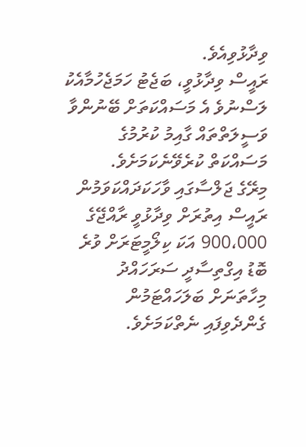ވިދާޅުވިއެވެ.
ރައީސް ވިދާޅުވީ، ބަޖެޓު ހަމަޖެހުމާއެކު ލަސްނުވެ އެ މަސައްކަތަށް ބޭނުންވާ ވަސީލަތްތައް ގާއިމު ކުރުމުގެ މަސައްކަތް ކުރެވޭނެކަމަށެވެ.
މިރޭގެ ޖަލްސާގައި ވާހަކަދައްކަވަމުން ރައީސް އިތުރަށް ވިދާޅުވީ ރާއްޖޭގެ 900،000 އަކަ ކިލޯމީޓަރަށް ވުރެ ބޮޑު އިގްތިސާދީ ސަރަހައްދު މިހާތަނަށް ބަލަހައްޓަމުން ގެންދެވިފައި ނެތްކަމަށެވެ.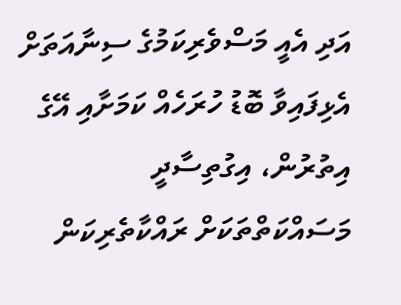އަދި އެއީ މަސްވެރިކަމުގެ ސިނާއަތަށް އެޅިފައިވާ ބޮޑު ހުރަހެއް ކަމަށާއި އޭގެ އިތުރުން، އިގުތިސާދީ މަސައްކަތްތަކަށް ރައްކާތެރިކަން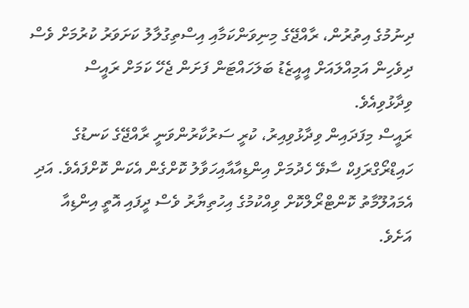ދިނުމުގެ އިތުރުން، ރާއްޖޭގެ މިނިވަންކަމާއި އިސްތިގުލާލު ކަށަވަރު ކުރުމަށް ވެސް ދިވެހިން އަމިއްލައަށް އީއީޒެޑު ބަލަހައްޓަން ފަށަން ޖެހޭ ކަމަށް ރައީސް ވިދާޅުވިއެވެ.
ރައީސް މިފަދައިން ވިދާޅުވިއިރު، ކުރީ ސަރުކާރުންވަނީ ރާއްޖޭގެ ކަނޑުގެ ހައިޑްރޯގްރަފިކް ސާވޭ ހެދުމަށް އިންޑިއާއާއިހަވާލު ކޮށްގެން އެކަން ކޮށްފައެވެ. އަދި އެމައުލޫމާތު ކޮންޓްރޯލްކޮށް ވިއްކުމުގެ އިހުތިޔާރު ވެސް ދީފައި އޮތީ އިންޑިއާ އަށެވެ.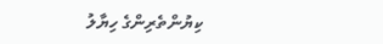ކިޔުންތެރިންގެ ހިޔާލު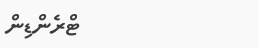ޓްރެންޑިން